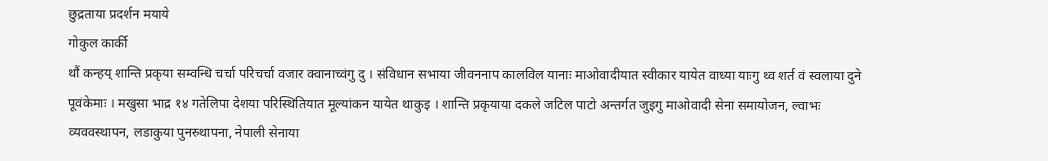छुद्रताया प्रदर्शन मयाये
गोकुल कार्की
थौं कन्हय् शान्ति प्रकृया सम्वन्धि चर्चा परिचर्चा वजार क्वानाच्वंगु दु । संविधान सभाया जीवननाप कालविल यानाः माओवादीयात स्वीकार यायेत वाध्या याःगु थ्व शर्त वं स्वलाया दुने पूवंकेमाः । मखुसा भाद्र १४ गतेलिपा देशया परिस्थितियात मूल्यांकन यायेत थाकुइ । शान्ति प्रकृयाया दकले जटिल पाटो अन्तर्गत जुइगु माओवादी सेना समायोजन, ल्वाभः व्यववस्थापन, लडाकुया पुनस्र्थापना, नेपाली सेनाया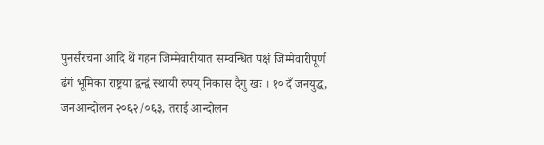पुनर्संरचना आदि थें गहन जिम्मेवारीयात सम्वन्धित पक्षं जिम्मेवारीपूर्ण ढंगं भूमिका राष्ट्रया द्वन्द्वं स्थायी रुपय् निकास दैगु खः । १० दँ जनयुद्ध, जनआन्दोलन २०६२/०६३, तराई आन्दोलन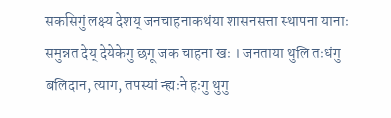सकसिगुं लक्ष्य देशय् जनचाहनाकथंया शासनसत्ता स्थापना यानाः समुन्नत देय् देयेकेगु छगू जक चाहना खः । जनताया थुलि तःधंगु बलिदान, त्याग, तपस्यां न्ह्यःने हःगु थुगु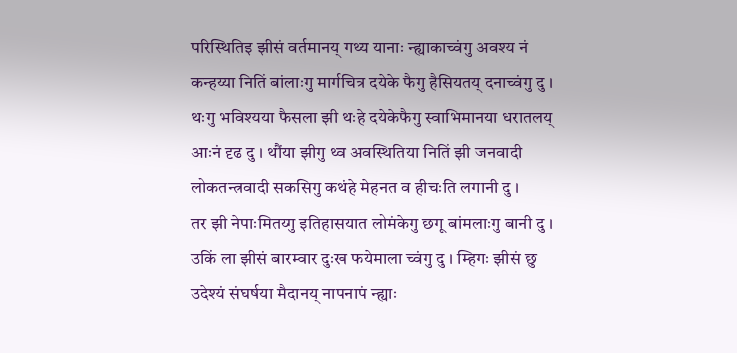परिस्थितिइ झीसं वर्तमानय् गथ्य यानाः न्ह्याकाच्वंगु अवश्य नं कन्हय्या नितिं बांलाःगु मार्गचित्र दयेके फैगु हैसियतय् दनाच्वंगु दु । थःगु भविश्यया फैसला झी थःहे दयेकेफैगु स्वाभिमानया धरातलय् आःनं दृढ दु । थौंया झीगु थ्व अवस्थितिया नितिं झी जनवादी लोकतन्त्रवादी सकसिगु कथंहे मेहनत व हीचःति लगानी दु ।
तर झी नेपाःमितय्गु इतिहासयात लोमंकेगु छगू बांमलाःगु बानी दु । उकिं ला झीसं बारम्वार दुःख फयेमाला च्वंगु दु । म्हिगः झीसं छु उदेश्यं संघर्षया मैदानय् नापनापं न्ह्याः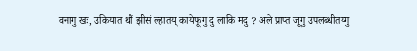वनागु खः, उकियात थौं झीसं ल्हातय् कायेफूगु दु लाकि मदु ? अले प्राप्त जूगु उपलब्धीतय्गु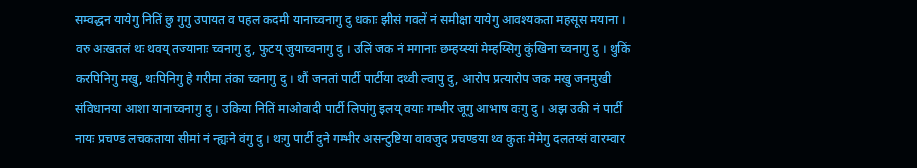सम्वद्धन यायेगु नितिं छु गुगु उपायत व पहल कदमी यानाच्वनागु दु धकाः झीसं गवलें नं समीक्षा यायेगु आवश्यकता महसूस मयाना । वरु अःखतलं थः थवय् तज्यानाः च्वनागु दु, फुटय् जुयाच्वनागु दु । उलिं जक नं मगानाः छम्हय्स्यां मेम्हय्सिगु कुंखिना च्वनागु दु । थुकिं करपिनिगु मखु, थःपिनिगु हे गरीमा तंका च्वनागु दु । थौं जनतां पार्टी पार्टीया दथ्वी ल्वापु दु, आरोप प्रत्यारोप जक मखु जनमुखी संविधानया आशा यानाच्वनागु दु । उकिया नितिं माओवादी पार्टी लिपांगु इलय् वयाः गम्भीर जूगु आभाष वःगु दु । अझ उकी नं पार्टी नायः प्रचण्ड लचकताया सीमां नं न्ह्यःने वंगु दु । थःगु पार्टी दुने गम्भीर असन्टुष्टिया वावजुद प्रचण्डया थ्व कुतः मेमेगु दलतय्सं वारम्वार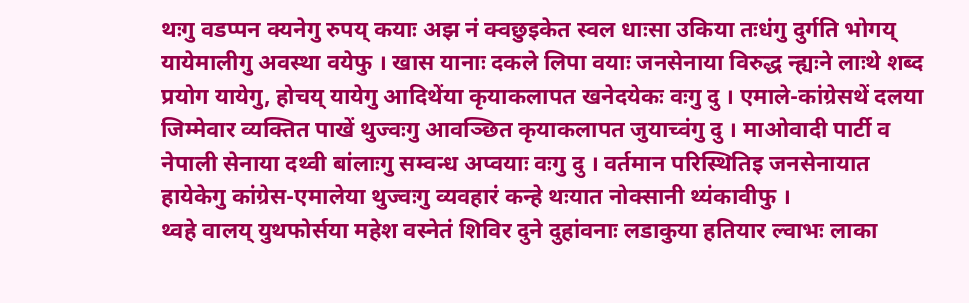थःगु वडप्पन क्यनेगु रुपय् कयाः अझ नं क्वछुइकेत स्वल धाःसा उकिया तःधंगु दुर्गति भोगय् यायेमालीगु अवस्था वयेफु । खास यानाः दकले लिपा वयाः जनसेनाया विरुद्ध न्ह्यःने लाःथे शब्द प्रयोग यायेगु, होचय् यायेगु आदिथेंया कृयाकलापत खनेदयेकः वःगु दु । एमाले-कांग्रेसथें दलया जिम्मेवार व्यक्तित पाखें थुज्वःगु आवञ्छित कृयाकलापत जुयाच्वंगु दु । माओवादी पार्टी व नेपाली सेनाया दथ्वी बांलाःगु सम्वन्ध अप्वयाः वःगु दु । वर्तमान परिस्थितिइ जनसेनायात हायेकेगु कांग्रेस-एमालेया थुज्वःगु व्यवहारं कन्हे थःयात नोक्सानी थ्यंकावीफु ।
थ्वहे वालय् युथफोर्सया महेश वस्नेतं शिविर दुने दुहांवनाः लडाकुया हतियार ल्वाभः लाका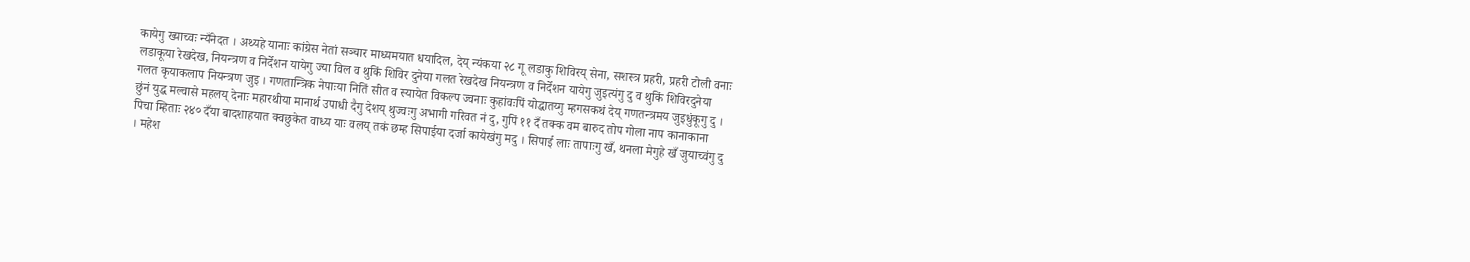कायेगु ख्याच्वः न्यँनेदत । अथ्यहे यानाः कांग्रेस नेतां सञ्चार माध्यमयात धयादिल, देय् न्यंकया २८ गू लडाकु शिविरय् सेना, सशस्त्र प्रहरी, प्रहरी टोली वनाः लडाकूया रेखदेख, नियन्त्रण व निर्देशन यायेगु ज्या विल व थुकिं शिविर दुनेया गलत रेखदेख नियन्त्रण व निर्देशन यायेगु जुइत्यंगु दु व थुकिं शिविरदुनेया गलत कृयाकलाप नियन्त्रण जुइ । गणतान्त्रिक नेपाःया नितिं सीत व स्यायेत विकल्प ज्वनाः कुहांवःपिं योद्धातय्गु म्हगसकथं देय् गणतन्त्रमय जुइधुंकूगु दु । छुंनं युद्ध मल्वासे महलय् देनाः महारथीया मानार्थ उपाधी दैगु देशय् थुज्वःगु अभागी गरिवत नं दु, गुपिं ११ दँ तक्क वम बारुद तोप गोला नाप कानाकाना पिचा म्हिताः २४० दँया बादशाहयात क्वछुकेत वाध्य याः वलय् तकं छम्ह सिपाईया दर्जा कायेखंगु मदु । सिपाई लाः तापाःगु खँ, थनला मेगुहे खँ जुयाच्वंगु दु । महेश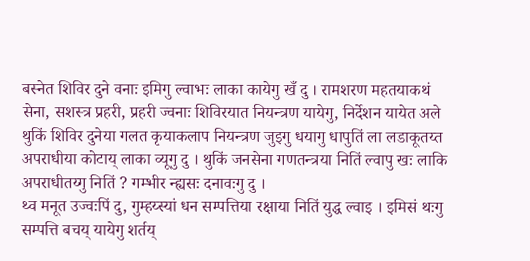बस्नेत शिविर दुने वनाः इमिगु ल्वाभः लाका कायेगु खँ दु । रामशरण महतयाकथं सेना, सशस्त्र प्रहरी, प्रहरी ज्वनाः शिविरयात नियन्त्रण यायेगु, निर्देशन यायेत अले थुकिं शिविर दुनेया गलत कृयाकलाप नियन्त्रण जुइगु धयागु धापुतिं ला लडाकूतय्त अपराधीया कोटाय् लाका व्यूगु दु । थुकिं जनसेना गणतन्त्रया नितिं ल्वापु खः लाकि अपराधीतय्गु नितिं ? गम्भीर न्ह्यसः दनावःगु दु ।
थ्व मनूत उज्वःपिं दु, गुम्हय्स्यां धन सम्पत्तिया रक्षाया नितिं युद्ध ल्वाइ । इमिसं थःगु सम्पत्ति बचय् यायेगु शर्तय्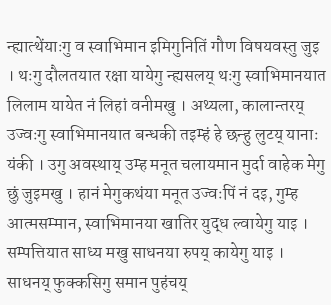न्ह्यात्थेंयाःगु व स्वाभिमान इमिगुनितिं गौण विषयवस्तु जुइ । थःगु दौलतयात रक्षा यायेगु न्ह्यसलय् थःगु स्वाभिमानयात लिलाम यायेत नं लिहां वनीमखु । अथ्यला, कालान्तरय् उज्वःगु स्वाभिमानयात बन्धकी तइम्हं हे छन्हु लुटय् यानाः यंकी । उगु अवस्थाय् उम्ह मनूत चलायमान मुर्दा वाहेक मेगु छुं जुइमखु । हानं मेगुकथंया मनूत उज्वःपिं नं दइ, गुम्ह आत्मसम्मान, स्वाभिमानया खातिर युद्ध ल्वायेगु याइ । सम्पत्तियात साध्य मखु साधनया रुपय् कायेगु याइ । साधनय् फुक्कसिगु समान पुहंचय्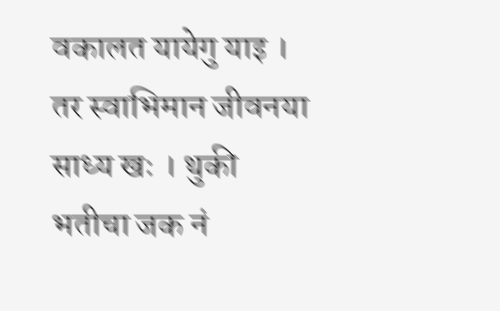वकालत यायेगु याइ । तर स्वाभिमान जीवनया साध्य खः । थुकी भतीचा जक नं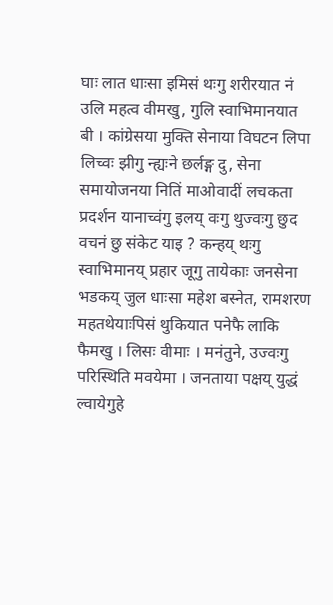घाः लात धाःसा इमिसं थःगु शरीरयात नं उलि महत्व वीमखु, गुलि स्वाभिमानयात बी । कांग्रेसया मुक्ति सेनाया विघटन लिपा लिच्वः झीगु न्ह्यःने छर्लङ्ग दु, सेना समायोजनया नितिं माओवादीं लचकता प्रदर्शन यानाच्वंगु इलय् वःगु थुज्वःगु छुद वचनं छु संकेट याइ ? कन्हय् थःगु स्वाभिमानय् प्रहार जूगु तायेकाः जनसेना भडकय् जुल धाःसा महेश बस्नेत, रामशरण महतथेयाःपिसं थुकियात पनेफै लाकि फैमखु । लिसः वीमाः । मनंतुने, उज्वःगु परिस्थिति मवयेमा । जनताया पक्षय् युद्धं ल्वायेगुहे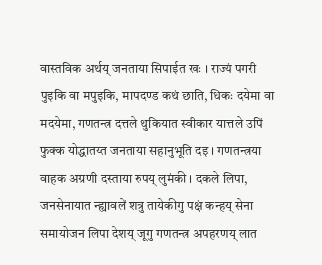वास्तविक अर्थय् जनताया सिपाईत खः । राज्यं पगरी पुइकि वा मपुइकि, मापदण्ड कथं छाति, धिकः दयेमा वा मदयेमा, गणतन्त्र दत्तले थुकियात स्वीकार यात्तले उपिं फुक्क योद्धातय्त जनताया सहानुभूति दइ । गणतन्त्रया वाहक अग्रणी दस्ताया रुपय् लुमंकी । दकले लिपा, जनसेनायात न्ह्यावलें शत्रु तायेकीगु पक्षं कन्हय् सेना समायोजन लिपा देशय् जूगु गणतन्त्र अपहरणय् लात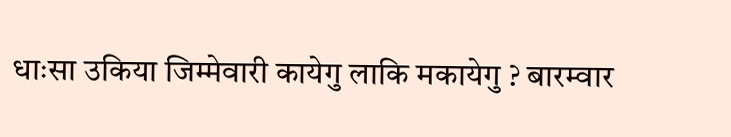धाःसा उकिया जिम्मेवारी कायेगु लाकि मकायेगु ? बारम्वार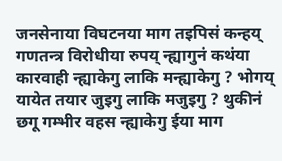जनसेनाया विघटनया माग तइपिसं कन्हय् गणतन्त्र विरोधीया रुपय् न्ह्यागुनं कथंया कारवाही न्ह्याकेगु लाकि मन्ह्याकेगु ? भोगय् यायेत तयार जुइगु लाकि मजुइगु ? थुकीनं छगू गम्भीर वहस न्ह्याकेगु ईया माग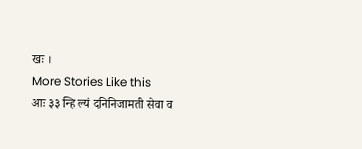खः ।
More Stories Like this
आः ३३ न्हि ल्यं दनिनिजामती सेवा व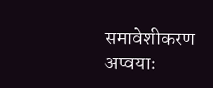समावेशीकरण
अप्वयाः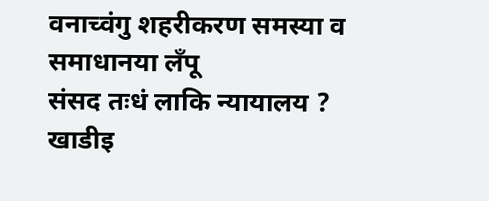वनाच्वंगु शहरीकरण समस्या व समाधानया लँपू
संसद तःधं लाकि न्यायालय ?
खाडीइ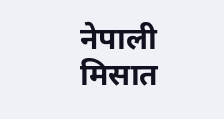नेपाली मिसात